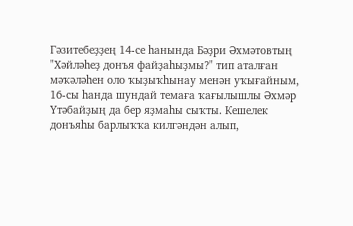Гәзитебеҙҙең 14-се һанында Бәҙри Әхмәтовтың "Хәйләһеҙ донъя файҙаһыҙмы?" тип аталған мәҡәләһен оло ҡыҙыҡһынау менән уҡығайным, 16-сы һанда шундай темаға ҡағылышлы Әхмәр Үтәбайҙың да бер яҙмаһы сыҡты. Кешелек донъяһы барлыҡҡа килгәндән алып,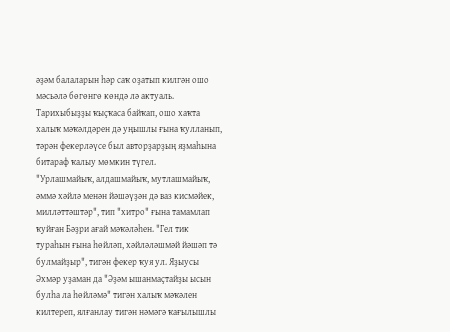әҙәм балаларын һәр саҡ оҙатып килгән ошо мәсьәлә бөгөнгө көндә лә актуаль. Тарихыбыҙҙы ҡыҫҡаса байҡап, ошо хаҡта халыҡ мәҡәлдәрен дә уңышлы ғына ҡулланып, тәрән фекерләүсе был авторҙарҙың яҙмаһына битараф ҡалыу мөмкин түгел.
"Урлашмайыҡ, алдашмайыҡ, мутлашмайыҡ, әммә хәйлә менән йәшәүҙән дә ваз кисмәйек, милләттәштәр", тип "хитро" ғына тамамлап ҡуйған Бәҙри ағай мәҡәләһен. "Гел тик тураһын ғына һөйләп, хәйләләшмәй йәшәп тә булмайҙыр", тигән фекер ҡуя ул. Яҙыусы Әхмәр уҙаман да "Әҙәм ышанмаҫтайҙы ысын булһа ла һөйләмә" тигән халыҡ мәҡәлен килтереп, ялғанлау тигән нәмәгә ҡағылышлы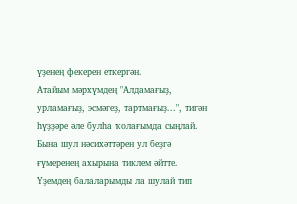үҙенең фекерен еткергән.
Атайым мәрхүмдең "Алдамағыҙ, урламағыҙ, эсмәгеҙ, тартмағыҙ...", тигән һүҙҙәре әле булһа ҡолағымда сыңлай. Бына шул нәсихәттәрен ул беҙгә ғүмеренең ахырына тиклем әйтте. Үҙемдең балаларымды ла шулай тип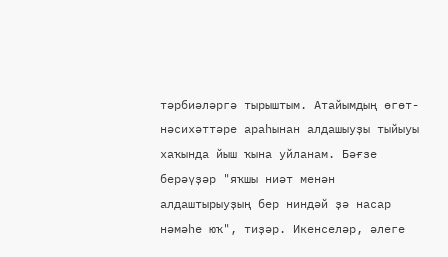тәрбиәләргә тырыштым. Атайымдың өгөт-нәсихәттәре араһынан алдашыуҙы тыйыуы хаҡында йыш ҡына уйланам. Бәғзе берәүҙәр "яҡшы ниәт менән алдаштырыуҙың бер ниндәй ҙә насар нәмәһе юҡ", тиҙәр. Икенселәр, әлеге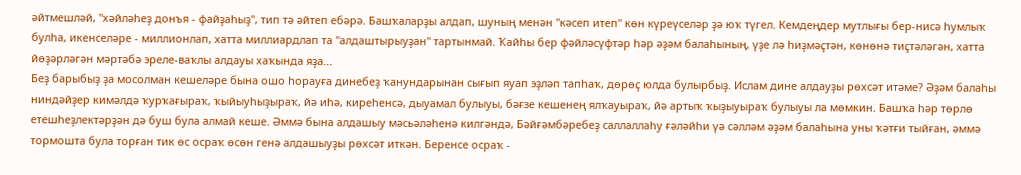әйтмешләй, "хәйләһеҙ донъя - файҙаһыҙ", тип тә әйтеп ебәрә. Башҡаларҙы алдап, шуның менән "кәсеп итеп" көн күреүселәр ҙә юҡ түгел. Кемдеңдер мутлығы бер-нисә һумлыҡ булһа, икенселәре - миллионлап, хатта миллиардлап та "алдаштырыуҙан" тартынмай. Ҡайһы бер фәйләсүфтәр һәр әҙәм балаһының, үҙе лә һиҙмәҫтән, көнөнә тиҫтәләгән, хатта йөҙәрләгән мәртәбә эреле-ваҡлы алдауы хаҡында яҙа...
Беҙ барыбыҙ ҙа мосолман кешеләре бына ошо һорауға динебеҙ ҡанундарынан сығып яуап эҙләп тапһаҡ, дөрөҫ юлда булырбыҙ. Ислам дине алдауҙы рөхсәт итәме? Әҙәм балаһы ниндәйҙер кимәлдә ҡурҡағыраҡ, ҡыйыуһыҙыраҡ, йә иһә, киреһенсә, дыуамал булыуы, бәғзе кешенең ялҡауыраҡ, йә артыҡ ҡыҙыуыраҡ булыуы ла мөмкин. Башҡа һәр төрлө етешһеҙлектәрҙән дә буш була алмай кеше. Әммә бына алдашыу мәсьәләһенә килгәндә, Бәйғәмбәребеҙ саллаллаһу ғәләйһи үә сәлләм әҙәм балаһына уны ҡәтғи тыйған, әммә тормошта була торған тик өс осраҡ өсөн генә алдашыуҙы рөхсәт иткән. Беренсе осраҡ -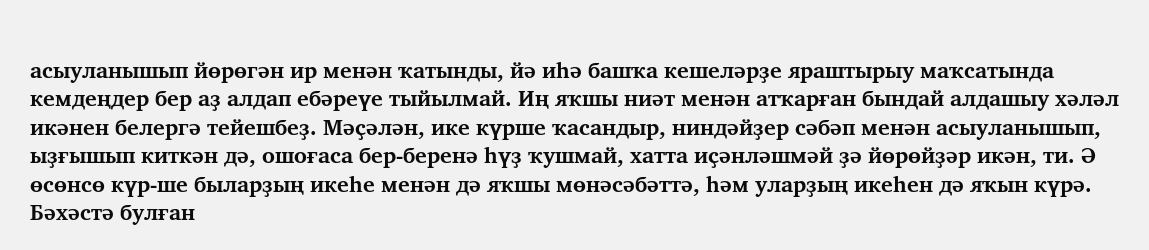асыуланышып йөрөгән ир менән ҡатынды, йә иһә башҡа кешеләрҙе яраштырыу маҡсатында кемдеңдер бер аҙ алдап ебәреүе тыйылмай. Иң яҡшы ниәт менән атҡарған бындай алдашыу хәләл икәнен белергә тейешбеҙ. Мәҫәлән, ике күрше ҡасандыр, ниндәйҙер сәбәп менән асыуланышып, ыҙғышып киткән дә, ошоғаса бер-беренә һүҙ ҡушмай, хатта иҫәнләшмәй ҙә йөрөйҙәр икән, ти. Ә өсөнсө күр-ше быларҙың икеһе менән дә яҡшы мөнәсәбәттә, һәм уларҙың икеһен дә яҡын күрә. Бәхәстә булған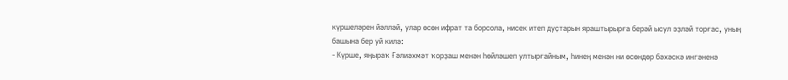күршеләрен йәлләй, улар өсөн ифрат та борсола, нисек итеп дуҫтарын яраштырырға берәй ысул эҙләй торғас, уның башына бер уй килә:
- Күрше, яңыраҡ Ғәлиәхмәт ҡорҙаш менән һөйләшеп ултырғайным, һинең менән ни өсөндөр бәхәскә ингәненә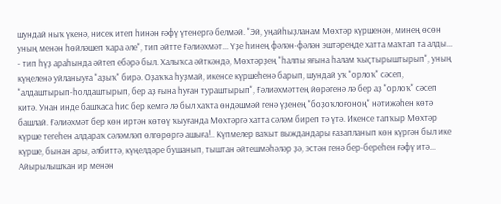шундай ныҡ үкенә, нисек итеп һинән ғәфү үтенергә белмәй. "Эй, уңайһыҙланам Мөхтәр күршенән, минең өсөн уның менән һөйләшеп ҡара әле", тип әйтте Ғәлиәхмәт... Үҙе һинең фәлән-фәлән эштәреңде хатта маҡтап та алды... - тип һүҙ араһында әйтеп ебәрә был. Халыҡса әйткәндә, Мөхтәрҙең "һалпы яғына һалам ҡыҫтырыштырып", уның күңеленә уйланыуға "аҙыҡ" бирә. Оҙаҡҡа һуҙмай, икенсе күршеһенә барып, шундай уҡ "орлоҡ" сәсеп, "алдаштырып-һолдаштырып, бер аҙ ғына һуған тураштырып", Ғәлиәхмәттең йөрәгенә лә бер аҙ "орлоҡ" сәсеп китә. Унан инде башҡаса һис бер кемгә лә был хаҡта өндәшмәй генә үҙенең "боҙоҡлоғоноң" нәтижәһен көтә башлай. Ғәлиәхмәт бер көн иртән көтөү ҡыуғанда Мөхтәргә хатта сәләм биреп тә үтә. Икенсе тапҡыр Мөхтәр күрше тегеһен алдараҡ сәләмләп өлгөрөргә ашыға!.. Күпмелер ваҡыт выждандары ғазапланып көн күргән был ике күрше, бынан ары, әлбиттә, күңелдәре бушанып, тыштан әйтешмәһәләр ҙә, эстән генә бер-береһен ғәфү итә... Айырылышҡан ир менән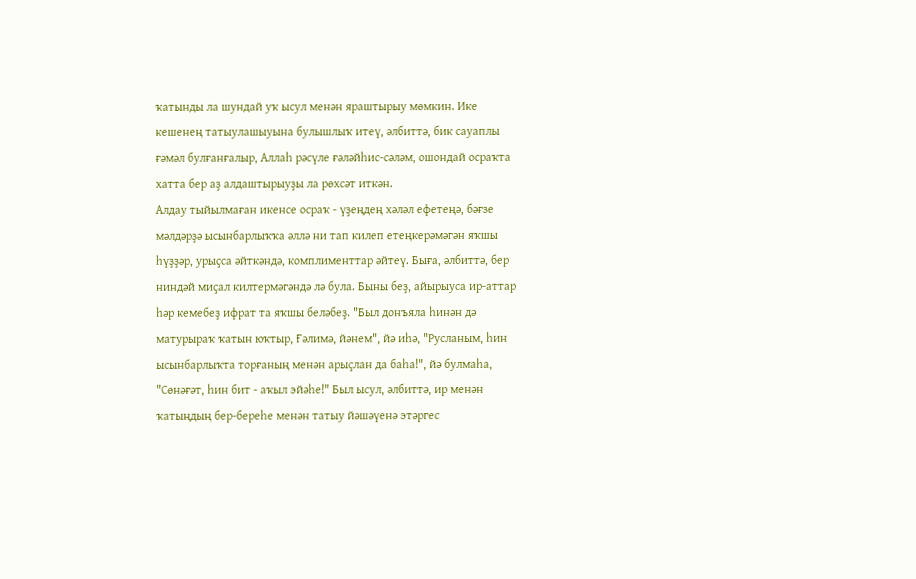ҡатынды ла шундай уҡ ысул менән яраштырыу мөмкин. Ике кешенең татыулашыуына булышлыҡ итеү, әлбиттә, бик сауаплы ғәмәл булғанғалыр, Аллаһ рәсүле ғәләйһис-сәләм, ошондай осраҡта хатта бер аҙ алдаштырыуҙы ла рөхсәт иткән.
Алдау тыйылмаған икенсе осраҡ - үҙеңдең хәләл ефетеңә, бәғзе мәлдәрҙә ысынбарлыҡҡа әллә ни тап килеп етеңкерәмәгән яҡшы һүҙҙәр, урыҫса әйткәндә, комплименттар әйтеү. Быға, әлбиттә, бер ниндәй миҫал килтермәгәндә лә була. Быны беҙ, айырыуса ир-аттар һәр кемебеҙ ифрат та яҡшы беләбеҙ. "Был донъяла һинән дә матурыраҡ ҡатын юҡтыр, Ғәлимә, йәнем", йә иһә, "Русланым, һин ысынбарлыҡта торғаның менән арыҫлан да баһа!", йә булмаһа, "Сөнәғәт, һин бит - аҡыл эйәһе!" Был ысул, әлбиттә, ир менән ҡатыңдың бер-береһе менән татыу йәшәүенә этәргес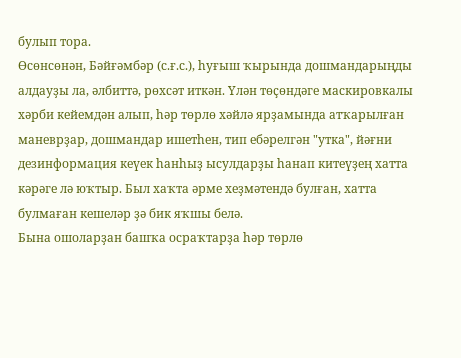булып тора.
Өсөнсөнән, Бәйғәмбәр (с.ғ.с.), һуғыш ҡырында дошмандарыңды алдауҙы ла, әлбиттә, рөхсәт иткән. Үлән төҫөндәге маскировкалы хәрби кейемдән алып, һәр төрлө хәйлә ярҙамында атҡарылған маневрҙар, дошмандар ишетһен, тип ебәрелгән "утка", йәғни дезинформация кеүек һанһыҙ ысулдарҙы һанап китеүҙең хатта кәрәге лә юҡтыр. Был хаҡта әрме хеҙмәтендә булған, хатта булмаған кешеләр ҙә бик яҡшы белә.
Бына ошоларҙан башҡа осраҡтарҙа һәр төрлө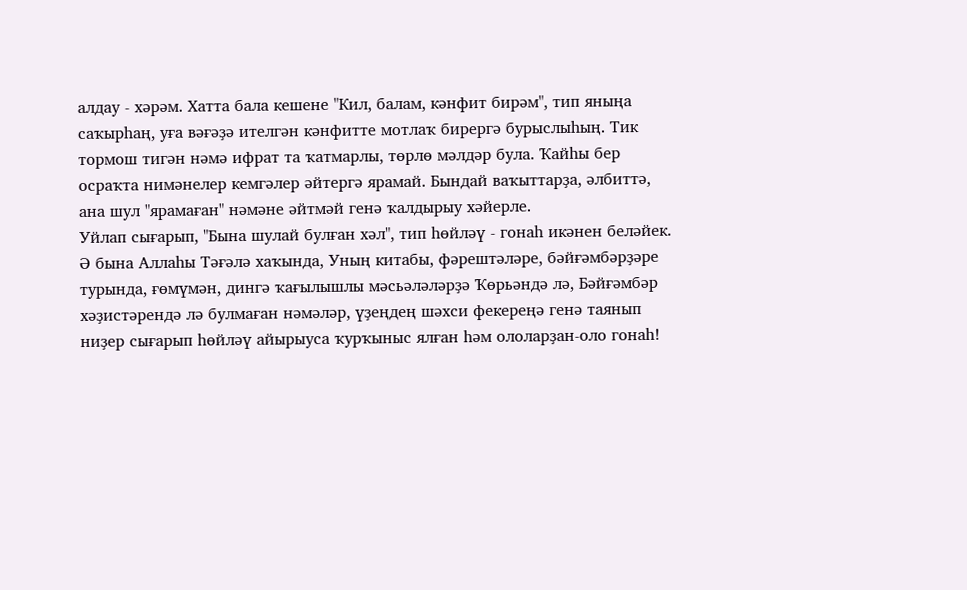алдау - хәрәм. Хатта бала кешене "Кил, балам, кәнфит бирәм", тип яныңа саҡырһаң, уға вәғәҙә ителгән кәнфитте мотлаҡ бирергә бурыслыһың. Тик тормош тигән нәмә ифрат та ҡатмарлы, төрлө мәлдәр була. Ҡайһы бер осраҡта нимәнелер кемгәлер әйтергә ярамай. Бындай ваҡыттарҙа, әлбиттә, ана шул "ярамаған" нәмәне әйтмәй генә ҡалдырыу хәйерле.
Уйлап сығарып, "Бына шулай булған хәл", тип һөйләү - гонаһ икәнен беләйек. Ә бына Аллаһы Тәғәлә хаҡында, Уның китабы, фәрештәләре, бәйғәмбәрҙәре турында, ғөмүмән, дингә ҡағылышлы мәсьәләләрҙә Ҡөрьәндә лә, Бәйғәмбәр хәҙистәрендә лә булмаған нәмәләр, үҙеңдең шәхси фекереңә генә таянып ниҙер сығарып һөйләү айырыуса ҡурҡыныс ялған һәм ололарҙан-оло гонаһ!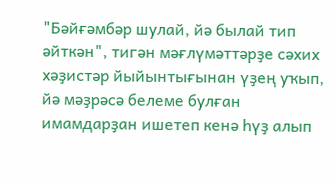"Бәйғәмбәр шулай, йә былай тип әйткән", тигән мәғлүмәттәрҙе сәхих хәҙистәр йыйынтығынан үҙең уҡып, йә мәҙрәсә белеме булған имамдарҙан ишетеп кенә һүҙ алып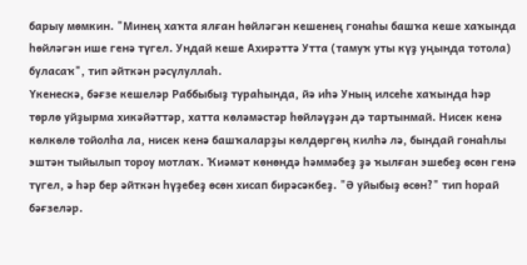барыу мөмкин. "Минең хаҡта ялған һөйләгән кешенең гонаһы башҡа кеше хаҡында һөйләгән ише генә түгел. Ундай кеше Ахирәттә Утта (тамуҡ уты күҙ уңында тотола) буласаҡ", тип әйткән рәсүлуллаһ.
Үкенескә, бәғзе кешеләр Раббыбыҙ тураһында, йә иһә Уның илсеһе хаҡында һәр төрлө уйҙырма хикәйәттәр, хатта көләмәстәр һөйләүҙән дә тартынмай. Нисек кенә көлкөлө тойолһа ла, нисек кенә башҡаларҙы көлдөргөң килһә лә, бындай гонаһлы эштән тыйылып тороу мотлаҡ. Ҡиәмәт көнөндә һәммәбеҙ ҙә ҡылған эшебеҙ өсөн генә түгел, ә һәр бер әйткән һүҙебеҙ өсөн хисап бирәсәкбеҙ. "Ә уйыбыҙ өсөн?" тип һорай бәғзеләр.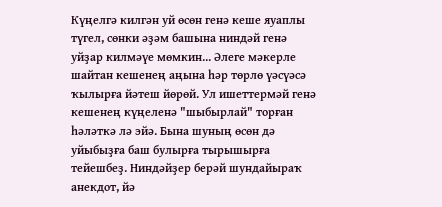Күңелгә килгән уй өсөн генә кеше яуаплы түгел, сөнки әҙәм башына ниндәй генә уйҙар килмәүе мөмкин... Әлеге мәкерле шайтан кешенең аңына һәр төрлө үәсүәсә ҡылырға йәтеш йөрөй. Ул ишеттермәй генә кешенең күңеленә "шыбырлай" торған һәләткә лә эйә. Бына шуның өсөн дә уйыбыҙға баш булырға тырышырға тейешбеҙ. Ниндәйҙер берәй шундайыраҡ анекдот, йә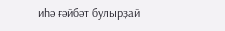иһә ғәйбәт булырҙай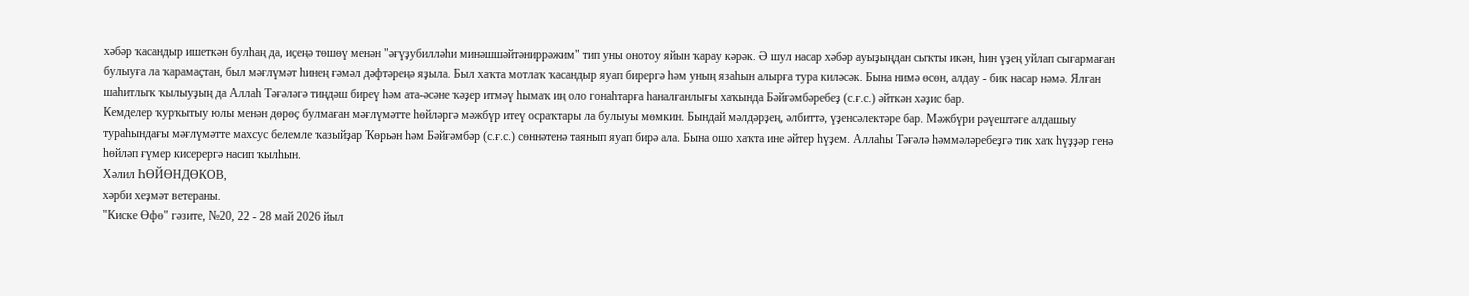хәбәр ҡасандыр ишеткән булһаң да, иҫеңә төшөү менән "әғүҙубилләһи минәшшәйтәниррәжим" тип уны онотоу яйын ҡарау кәрәк. Ә шул насар хәбәр ауыҙыңдан сыҡты икән, һин үҙең уйлап сығармаған булыуға ла ҡарамаҫтан, был мәғлүмәт һинең ғәмәл дәфтәреңә яҙыла. Был хаҡта мотлаҡ ҡасандыр яуап бирергә һәм уның язаһын алырға тура киләсәк. Бына нимә өсөн, алдау - бик насар нәмә. Ялған шаһитлыҡ ҡылыуҙың да Аллаһ Тәғәләгә тиңдәш биреү һәм ата-әсәне ҡәҙер итмәү һымаҡ иң оло гонаһтарға һаналғанлығы хаҡында Бәйғәмбәребеҙ (с.ғ.с.) әйткән хәҙис бар.
Кемделер ҡурҡытыу юлы менән дөрөҫ булмаған мәғлүмәтте һөйләргә мәжбүр итеү осраҡтары ла булыуы мөмкин. Бындай мәлдәрҙең, әлбиттә, үҙенсәлектәре бар. Мәжбүри рәүештәге алдашыу тураһындағы мәғлүмәтте махсус белемле ҡазыйҙар Ҡөрьән һәм Бәйғәмбәр (с.ғ.с.) сөннәтенә таянып яуап бирә ала. Бына ошо хаҡта ине әйтер һүҙем. Аллаһы Тәғәлә һәммәләребеҙгә тик хаҡ һүҙҙәр генә һөйләп ғүмер кисерергә насип ҡылһын.
Хәлил ҺӨЙӨНДӨКОВ,
хәрби хеҙмәт ветераны.
"Киске Өфө" гәзите, №20, 22 - 28 май 2026 йыл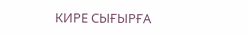КИРЕ СЫҒЫРҒА